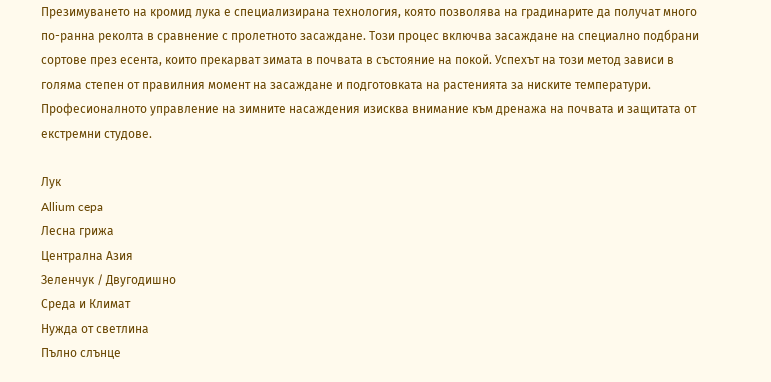Презимуването на кромид лука е специализирана технология, която позволява на градинарите да получат много по-ранна реколта в сравнение с пролетното засаждане. Този процес включва засаждане на специално подбрани сортове през есента, които прекарват зимата в почвата в състояние на покой. Успехът на този метод зависи в голяма степен от правилния момент на засаждане и подготовката на растенията за ниските температури. Професионалното управление на зимните насаждения изисква внимание към дренажа на почвата и защитата от екстремни студове.

Лук
Allium cepa
Лесна грижа
Централна Азия
Зеленчук / Двугодишно
Среда и Климат
Нужда от светлина
Пълно слънце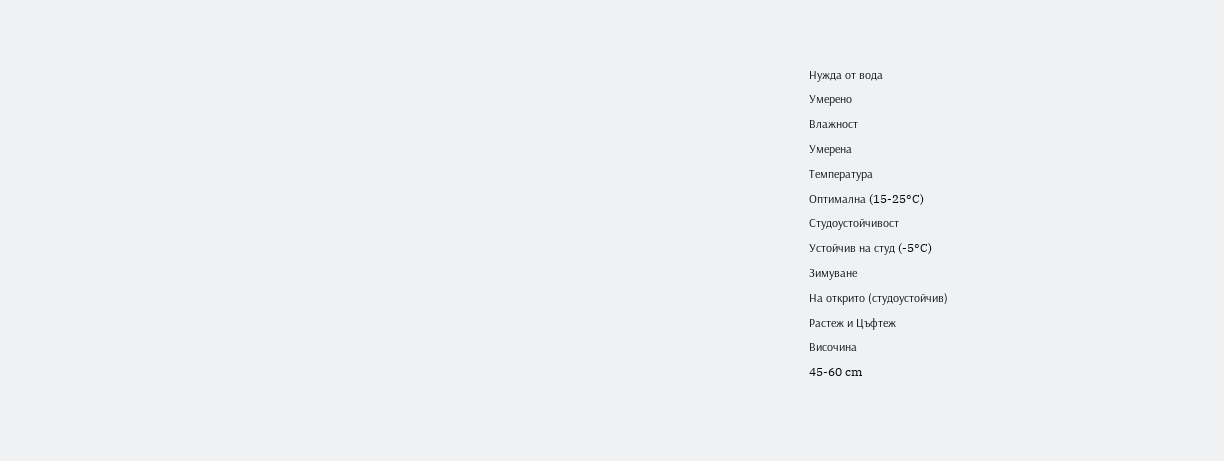Нужда от вода
Умерено
Влажност
Умерена
Температура
Оптимална (15-25°C)
Студоустойчивост
Устойчив на студ (-5°C)
Зимуване
На открито (студоустойчив)
Растеж и Цъфтеж
Височина
45-60 cm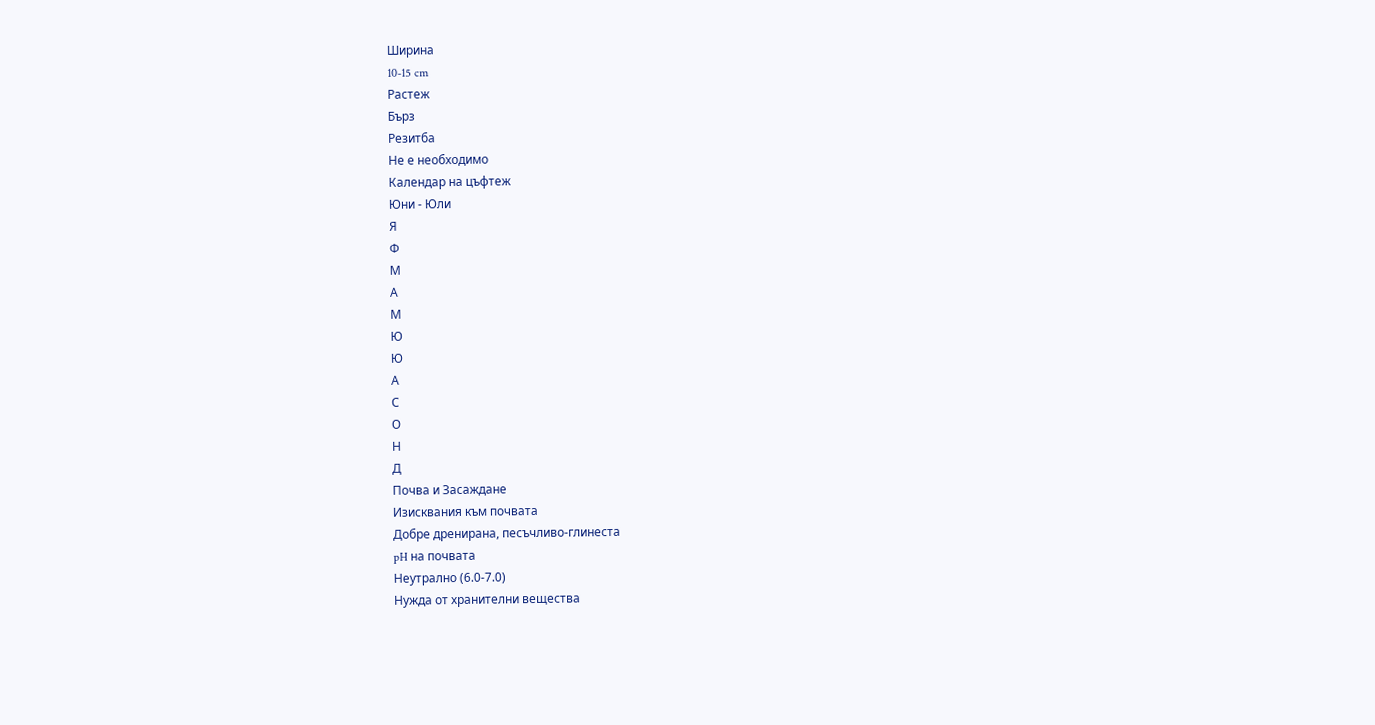Ширина
10-15 cm
Растеж
Бърз
Резитба
Не е необходимо
Календар на цъфтеж
Юни - Юли
Я
Ф
М
А
М
Ю
Ю
А
С
О
Н
Д
Почва и Засаждане
Изисквания към почвата
Добре дренирана, песъчливо-глинеста
pH на почвата
Неутрално (6.0-7.0)
Нужда от хранителни вещества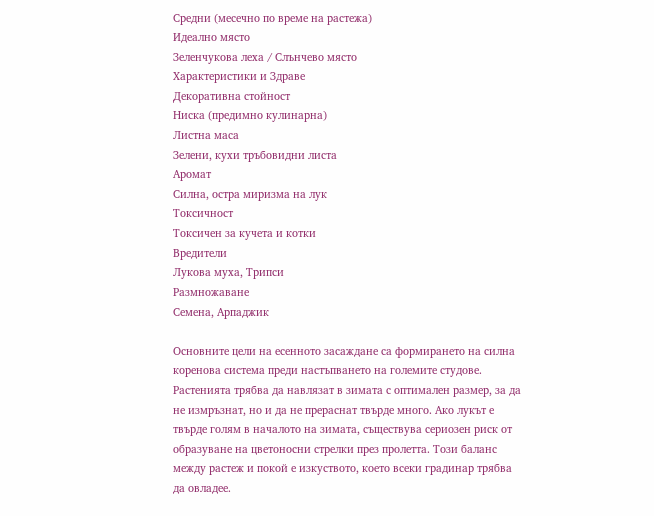Средни (месечно по време на растежа)
Идеално място
Зеленчукова леха / Слънчево място
Характеристики и Здраве
Декоративна стойност
Ниска (предимно кулинарна)
Листна маса
Зелени, кухи тръбовидни листа
Аромат
Силна, остра миризма на лук
Токсичност
Токсичен за кучета и котки
Вредители
Лукова муха, Трипси
Размножаване
Семена, Арпаджик

Основните цели на есенното засаждане са формирането на силна коренова система преди настъпването на големите студове. Растенията трябва да навлязат в зимата с оптимален размер, за да не измръзнат, но и да не прераснат твърде много. Ако лукът е твърде голям в началото на зимата, съществува сериозен риск от образуване на цветоносни стрелки през пролетта. Този баланс между растеж и покой е изкуството, което всеки градинар трябва да овладее.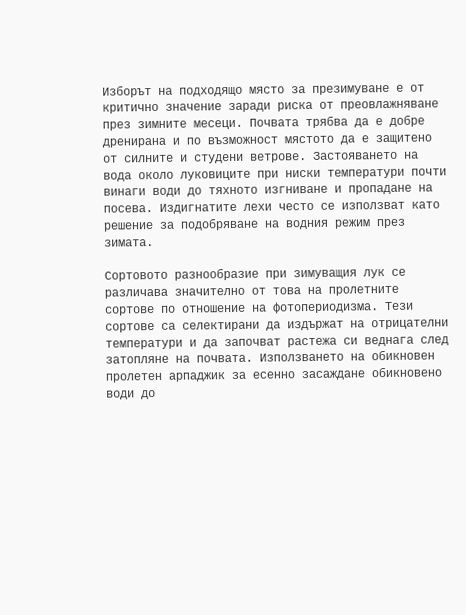Изборът на подходящо място за презимуване е от критично значение заради риска от преовлажняване през зимните месеци. Почвата трябва да е добре дренирана и по възможност мястото да е защитено от силните и студени ветрове. Застояването на вода около луковиците при ниски температури почти винаги води до тяхното изгниване и пропадане на посева. Издигнатите лехи често се използват като решение за подобряване на водния режим през зимата.

Сортовото разнообразие при зимуващия лук се различава значително от това на пролетните сортове по отношение на фотопериодизма. Тези сортове са селектирани да издържат на отрицателни температури и да започват растежа си веднага след затопляне на почвата. Използването на обикновен пролетен арпаджик за есенно засаждане обикновено води до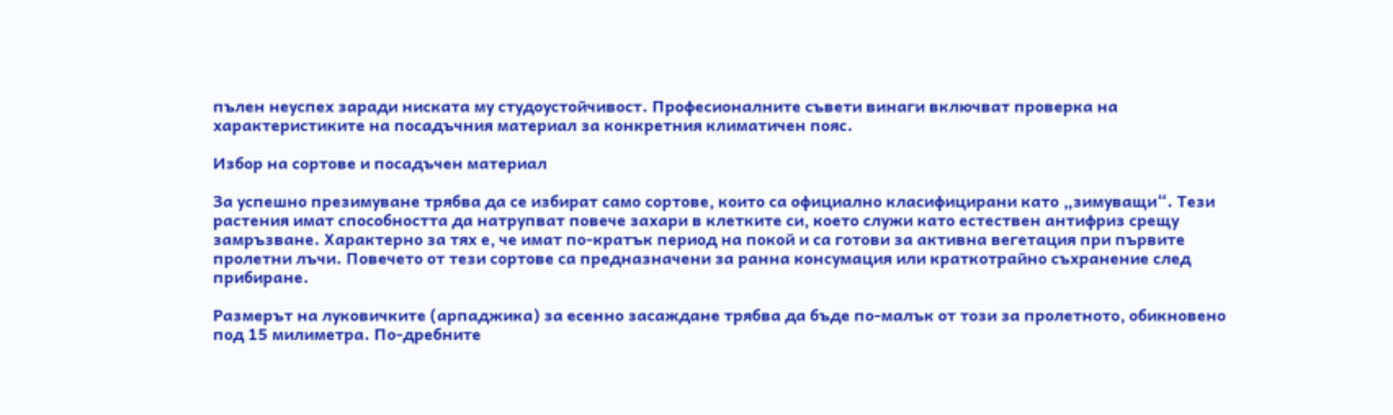пълен неуспех заради ниската му студоустойчивост. Професионалните съвети винаги включват проверка на характеристиките на посадъчния материал за конкретния климатичен пояс.

Избор на сортове и посадъчен материал

За успешно презимуване трябва да се избират само сортове, които са официално класифицирани като „зимуващи“. Тези растения имат способността да натрупват повече захари в клетките си, което служи като естествен антифриз срещу замръзване. Характерно за тях е, че имат по-кратък период на покой и са готови за активна вегетация при първите пролетни лъчи. Повечето от тези сортове са предназначени за ранна консумация или краткотрайно съхранение след прибиране.

Размерът на луковичките (арпаджика) за есенно засаждане трябва да бъде по-малък от този за пролетното, обикновено под 15 милиметра. По-дребните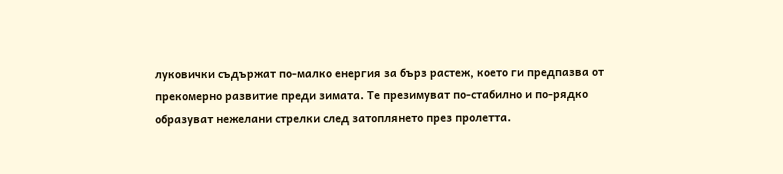луковички съдържат по-малко енергия за бърз растеж, което ги предпазва от прекомерно развитие преди зимата. Те презимуват по-стабилно и по-рядко образуват нежелани стрелки след затоплянето през пролетта.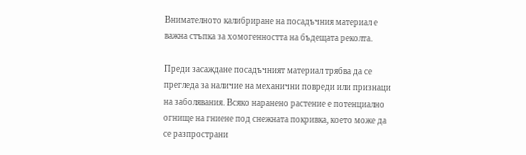Внимателното калибриране на посадъчния материал е важна стъпка за хомогенността на бъдещата реколта.

Преди засаждане посадъчният материал трябва да се прегледа за наличие на механични повреди или признаци на заболявания. Всяко наранено растение е потенциално огнище на гниене под снежната покривка, което може да се разпространи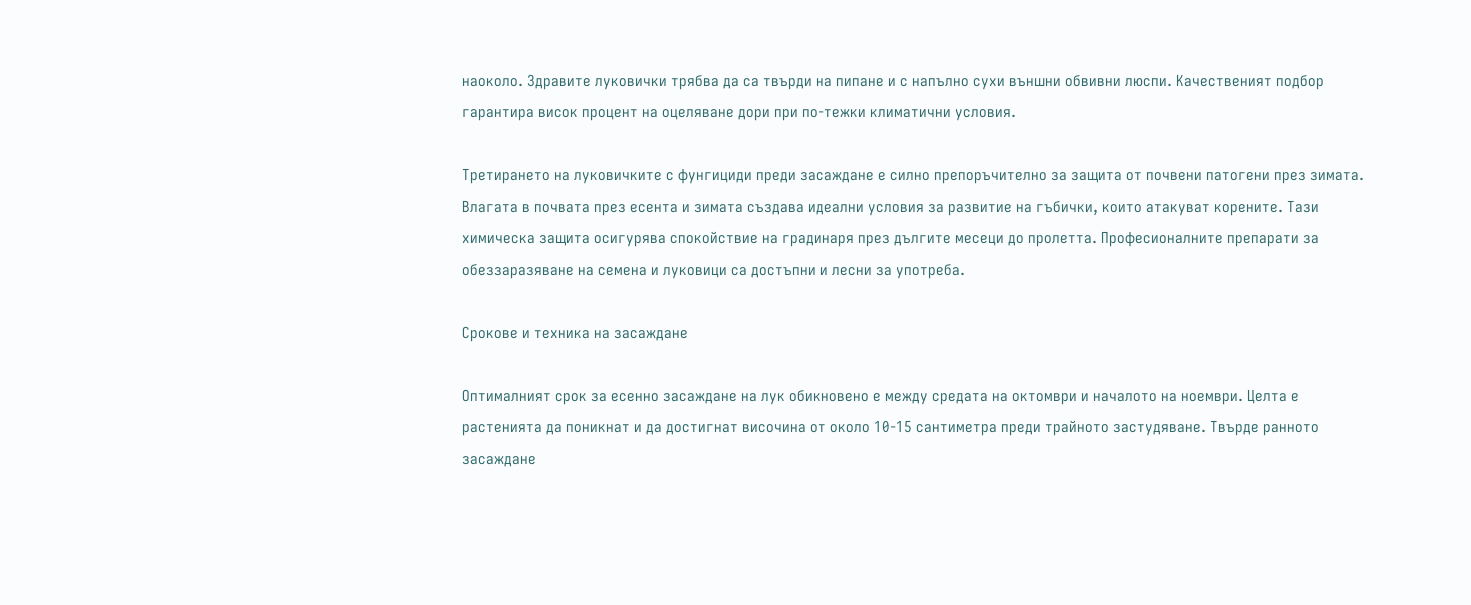наоколо. Здравите луковички трябва да са твърди на пипане и с напълно сухи външни обвивни люспи. Качественият подбор гарантира висок процент на оцеляване дори при по-тежки климатични условия.

Третирането на луковичките с фунгициди преди засаждане е силно препоръчително за защита от почвени патогени през зимата. Влагата в почвата през есента и зимата създава идеални условия за развитие на гъбички, които атакуват корените. Тази химическа защита осигурява спокойствие на градинаря през дългите месеци до пролетта. Професионалните препарати за обеззаразяване на семена и луковици са достъпни и лесни за употреба.

Срокове и техника на засаждане

Оптималният срок за есенно засаждане на лук обикновено е между средата на октомври и началото на ноември. Целта е растенията да поникнат и да достигнат височина от около 10-15 сантиметра преди трайното застудяване. Твърде ранното засаждане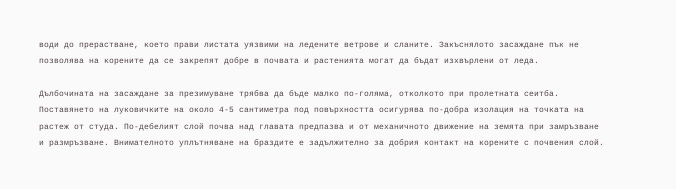води до прерастване, което прави листата уязвими на ледените ветрове и сланите. Закъснялото засаждане пък не позволява на корените да се закрепят добре в почвата и растенията могат да бъдат изхвърлени от леда.

Дълбочината на засаждане за презимуване трябва да бъде малко по-голяма, отколкото при пролетната сеитба. Поставянето на луковичките на около 4-5 сантиметра под повърхността осигурява по-добра изолация на точката на растеж от студа. По-дебелият слой почва над главата предпазва и от механичното движение на земята при замръзване и размръзване. Внимателното уплътняване на браздите е задължително за добрия контакт на корените с почвения слой.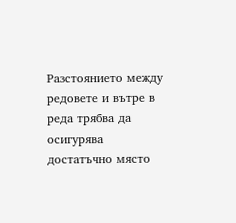Разстоянието между редовете и вътре в реда трябва да осигурява достатъчно място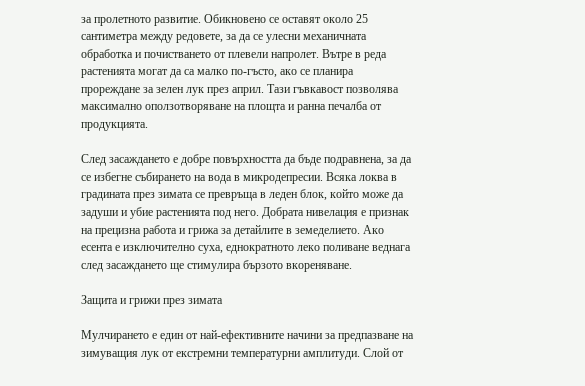за пролетното развитие. Обикновено се оставят около 25 сантиметра между редовете, за да се улесни механичната обработка и почистването от плевели напролет. Вътре в реда растенията могат да са малко по-гъсто, ако се планира прореждане за зелен лук през април. Тази гъвкавост позволява максимално оползотворяване на площта и ранна печалба от продукцията.

След засаждането е добре повърхността да бъде подравнена, за да се избегне събирането на вода в микродепресии. Всяка локва в градината през зимата се превръща в леден блок, който може да задуши и убие растенията под него. Добрата нивелация е признак на прецизна работа и грижа за детайлите в земеделието. Ако есента е изключително суха, еднократното леко поливане веднага след засаждането ще стимулира бързото вкореняване.

Защита и грижи през зимата

Мулчирането е един от най-ефективните начини за предпазване на зимуващия лук от екстремни температурни амплитуди. Слой от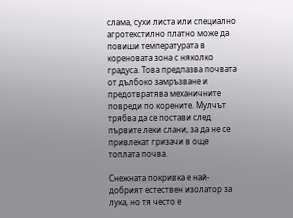слама, сухи листа или специално агротекстилно платно може да повиши температурата в кореновата зона с няколко градуса. Това предпазва почвата от дълбоко замръзване и предотвратява механичните повреди по корените. Мулчът трябва да се постави след първите леки слани, за да не се привлекат гризачи в още топлата почва.

Снежната покривка е най-добрият естествен изолатор за лука, но тя често е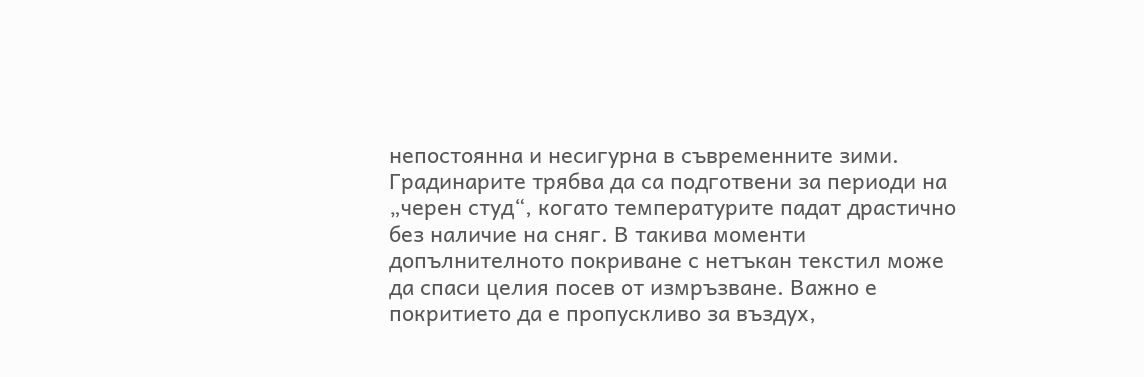непостоянна и несигурна в съвременните зими. Градинарите трябва да са подготвени за периоди на „черен студ“, когато температурите падат драстично без наличие на сняг. В такива моменти допълнителното покриване с нетъкан текстил може да спаси целия посев от измръзване. Важно е покритието да е пропускливо за въздух,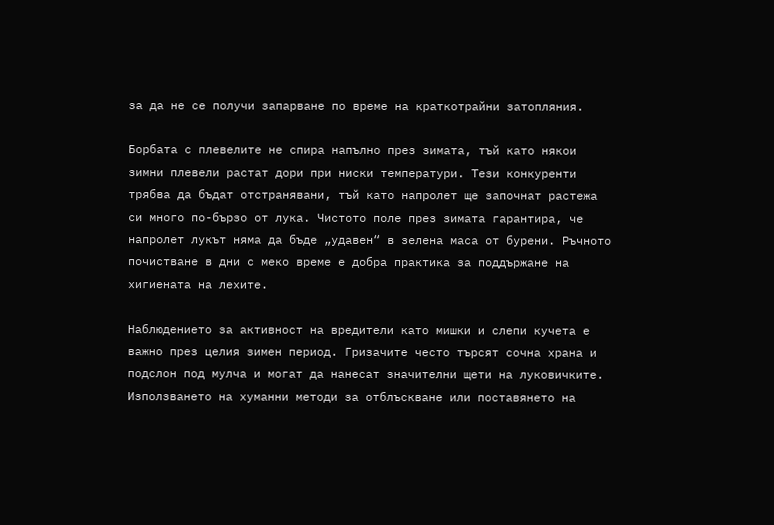за да не се получи запарване по време на краткотрайни затопляния.

Борбата с плевелите не спира напълно през зимата, тъй като някои зимни плевели растат дори при ниски температури. Тези конкуренти трябва да бъдат отстранявани, тъй като напролет ще започнат растежа си много по-бързо от лука. Чистото поле през зимата гарантира, че напролет лукът няма да бъде „удавен“ в зелена маса от бурени. Ръчното почистване в дни с меко време е добра практика за поддържане на хигиената на лехите.

Наблюдението за активност на вредители като мишки и слепи кучета е важно през целия зимен период. Гризачите често търсят сочна храна и подслон под мулча и могат да нанесат значителни щети на луковичките. Използването на хуманни методи за отблъскване или поставянето на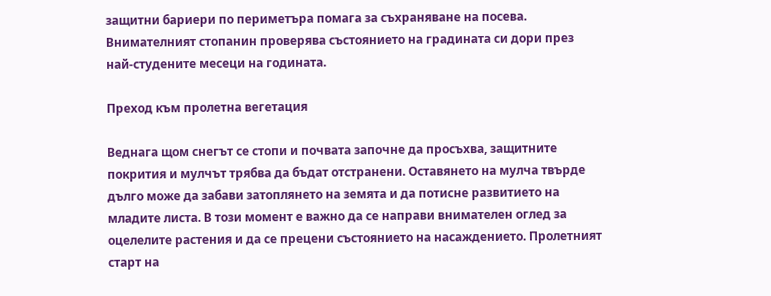защитни бариери по периметъра помага за съхраняване на посева. Внимателният стопанин проверява състоянието на градината си дори през най-студените месеци на годината.

Преход към пролетна вегетация

Веднага щом снегът се стопи и почвата започне да просъхва, защитните покрития и мулчът трябва да бъдат отстранени. Оставянето на мулча твърде дълго може да забави затоплянето на земята и да потисне развитието на младите листа. В този момент е важно да се направи внимателен оглед за оцелелите растения и да се прецени състоянието на насаждението. Пролетният старт на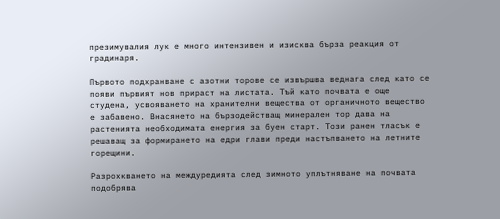презимувалия лук е много интензивен и изисква бърза реакция от градинаря.

Първото подхранване с азотни торове се извършва веднага след като се появи първият нов прираст на листата. Тъй като почвата е още студена, усвояването на хранителни вещества от органичното вещество е забавено. Внасянето на бързодействащ минерален тор дава на растенията необходимата енергия за буен старт. Този ранен тласък е решаващ за формирането на едри глави преди настъпването на летните горещини.

Разрохкването на междуредията след зимното уплътняване на почвата подобрява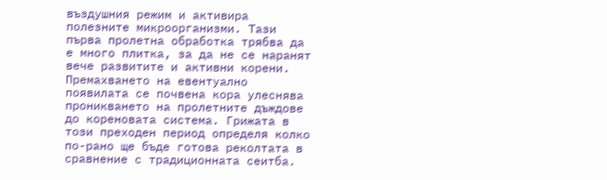въздушния режим и активира полезните микроорганизми. Тази първа пролетна обработка трябва да е много плитка, за да не се наранят вече развитите и активни корени. Премахването на евентуално появилата се почвена кора улеснява проникването на пролетните дъждове до кореновата система. Грижата в този преходен период определя колко по-рано ще бъде готова реколтата в сравнение с традиционната сеитба.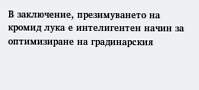В заключение, презимуването на кромид лука е интелигентен начин за оптимизиране на градинарския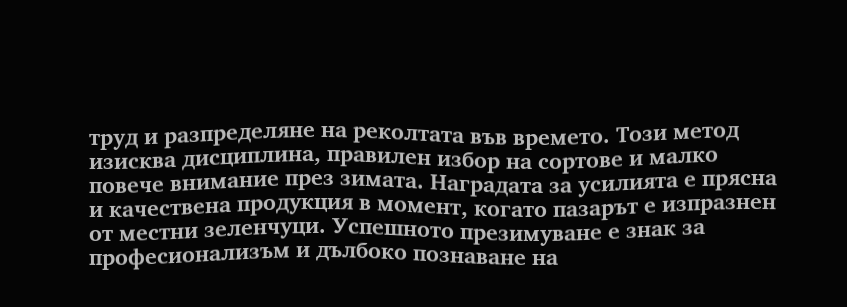труд и разпределяне на реколтата във времето. Този метод изисква дисциплина, правилен избор на сортове и малко повече внимание през зимата. Наградата за усилията е прясна и качествена продукция в момент, когато пазарът е изпразнен от местни зеленчуци. Успешното презимуване е знак за професионализъм и дълбоко познаване на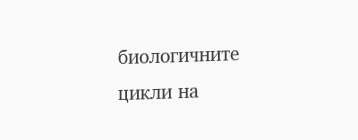биологичните цикли на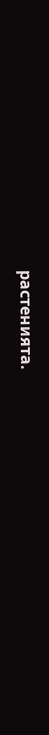растенията.